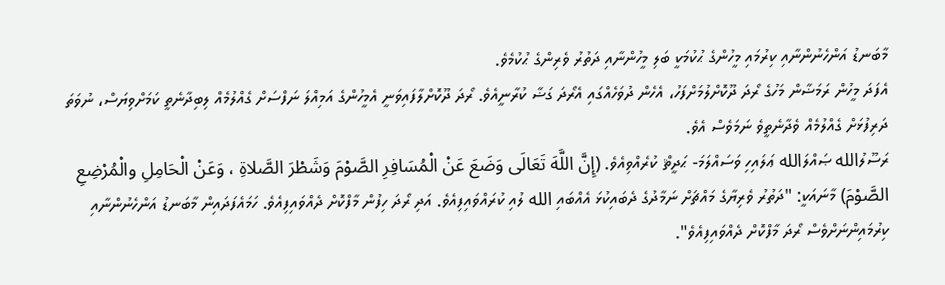މާބަނޑު އަންހެނުންނާއި ކިރުމައި މީހުންގެ ޙުކުމަކީ ބަލި މީހުންނާއި ދަތުރު ވެރިންގެ ޙުކުމެވެ.
އެފަދަ މީހުން ރަމަޟާން މަހުގެ ރޯދަ ދޫކޮށްލުމަށްފަހު، އެހެން ދުވަހެއްގައި އެރޯދަ ގަޟާ ކުރާނީއެވެ. ރޯދަ ދޫކޮށްލާފައިވަނީ އެމީހުންގެ އަމިއްލަ ނަފްސަށް ގެއްލުމެއް ލިބިދާނެތީ ކަމަށްވިޔަސް، ނުވަތަ ދަރިފުޅަށް ގެއްލުމެއް ވެދާނެތީވެ ނަމަވެސް އެވެ.
ރަސޫލުالله ޞައްލަالله ޢަލައިހި ވަސައްލަމަ- ޙަދީޘް ކުރެއްވިއެވެ. (إِنَّ اللَّهَ تَعَالَى وَضَعَ عَنْ الْمُسَافِرِ الصَّوْمَ وَشَطْرَ الصَّلاةِ ، وَعَنْ الْحَامِلِ والْمُرْضِعِ الصَّوْمَ) މާނައަކީ: "ދަތުރު ވެރިޔާގެ މައްޗަށް ނަމާދުގެ ދެބައިކުޅަ އެއްބައި الله ލުއި ކުރައްވައިފިއެވެ. އަދި ރޯދަ ހިފުން މާފްކޮށް ދެއްވައިފިއެވެ. ހަމައެފަދައިން މާބަނޑު އަންހެނުންނާއި ކިރުމައިންނަށްވެސް ރޯދަ މާފްކޮށް ދެއްވައިފިއެވެ".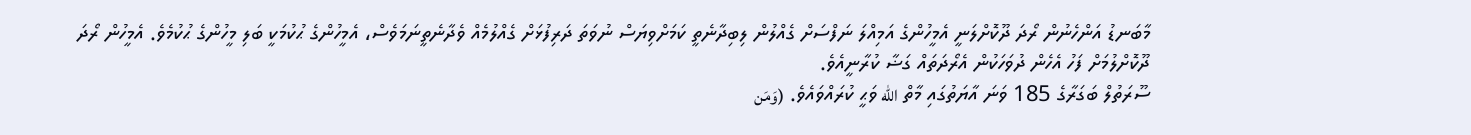މާބަނޑު އަންހެނުން ރޯދަ ދޫކޮށްލަނީ އެމީހުންގެ އަމިއްލަ ނަފްސަށް ގެއްލުން ލިބިދާނެތީ ކަމަށްވިޔަސް ނުވަތަ ދަރިފުޅަށް ގެއްލުމެއް ވެދާނެތީނަމަވެސް، އެމީހުންގެ ޙުކުމަކީ ބަލި މީހުންގެ ޙުކުމެވެ. އެމީހުން ރޯދަ ދޫކޮށްލުމަށް ފަހު އެހެން ދުވަހަކުން އެރޯދަތައް ގަޟާ ކުރާނީއެވެ.
ސޫރަތުލް ބަގަރާގެ 185 ވަނަ އާޔަތުގައި މާތް الله ވަޙީ ކުރައްވައެވެ. (وَمَن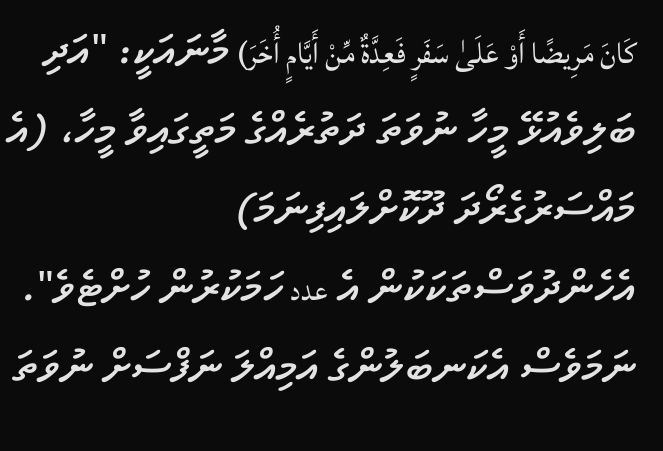كَانَ مَرِيضًا أَوْ عَلَىٰ سَفَرٍ فَعِدَّةٌ مِّنْ أَيَّامٍ أُخَرَ) މާނައަކީ: "އަދި ބަލިވެއުޅޭ މީހާ ނުވަތަ ދަތުރެއްގެ މަތީގައިވާ މީހާ، (އެ މައްސަރުގެރޯދަ ދޫކޮށްލައިފިނަމަ) އެހެންދުވަސްތަކަކުން އެ عدد ހަމަކުރުން ހުށްޓެވެ".
ނަމަވެސް އެކަނބަލުންގެ އަމިއްލަ ނަފްސަށް ނުވަތަ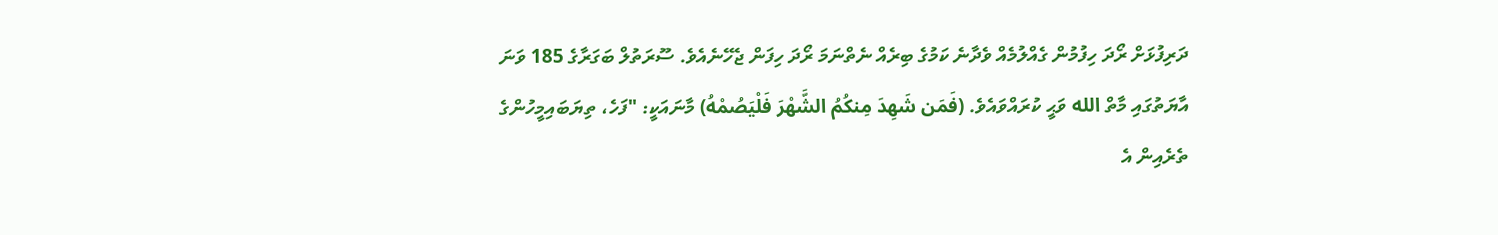ދަރިފުޅަށް ރޯދަ ހިފުމުން ގެއްލުމެއް ވެދާނެ ކަމުގެ ބިރެއް ނެތްނަމަ ރޯދަ ހިފަން ޖެހޭނެއެވެ. ސޫރަތުލް ބަގަރާގެ 185 ވަނަ އާޔަތުގައި މާތް الله ވަޙީ ކުރައްވައެވެ. (فَمَن شَهِدَ مِنكُمُ الشَّهْرَ فَلْيَصُمْهُ) މާނައަކީ: "ފަހެ، ތިޔަބައިމީހުންގެ ތެރެއިން އެ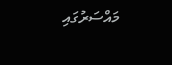މައްސަރުގައި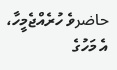حاضرވެ ހުރެއްޖެމީހާ، އެ މަހުގެ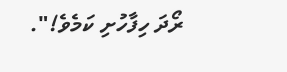ރޯދަ ހިފާހުށި ކަމެވެ!".